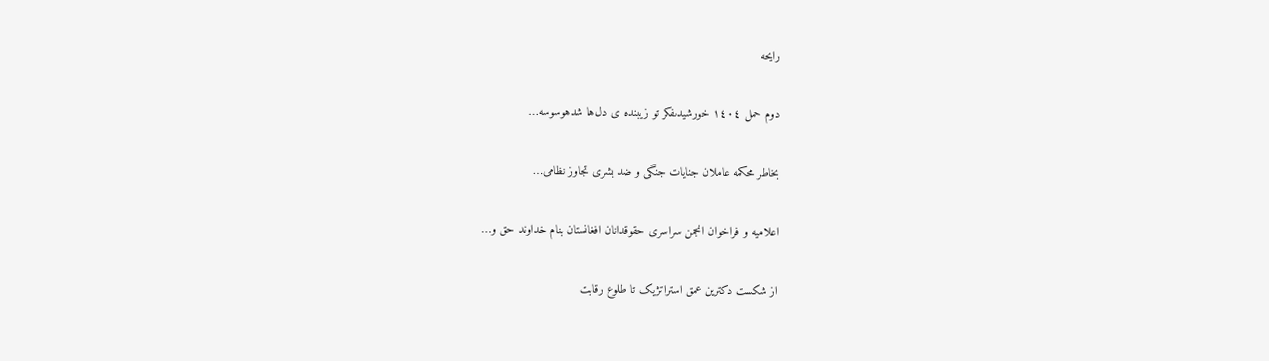رايحه

دوم حمل ١٤٠٤ خورشيدىفکر تو زیبنده ‌‌‌‌‌‌ی دل‌ها شدهوسوسه…

بخاطر محکمه عاملان جنایات جنگی و ضد بشری تجاوز نظامی…

اعلامیه و فراخوان انجمن سراسری حقوقدانان افغانستان بنام خداوند حق و…

از شکست دکترین عمق استراتژیک تا طلوع رقابت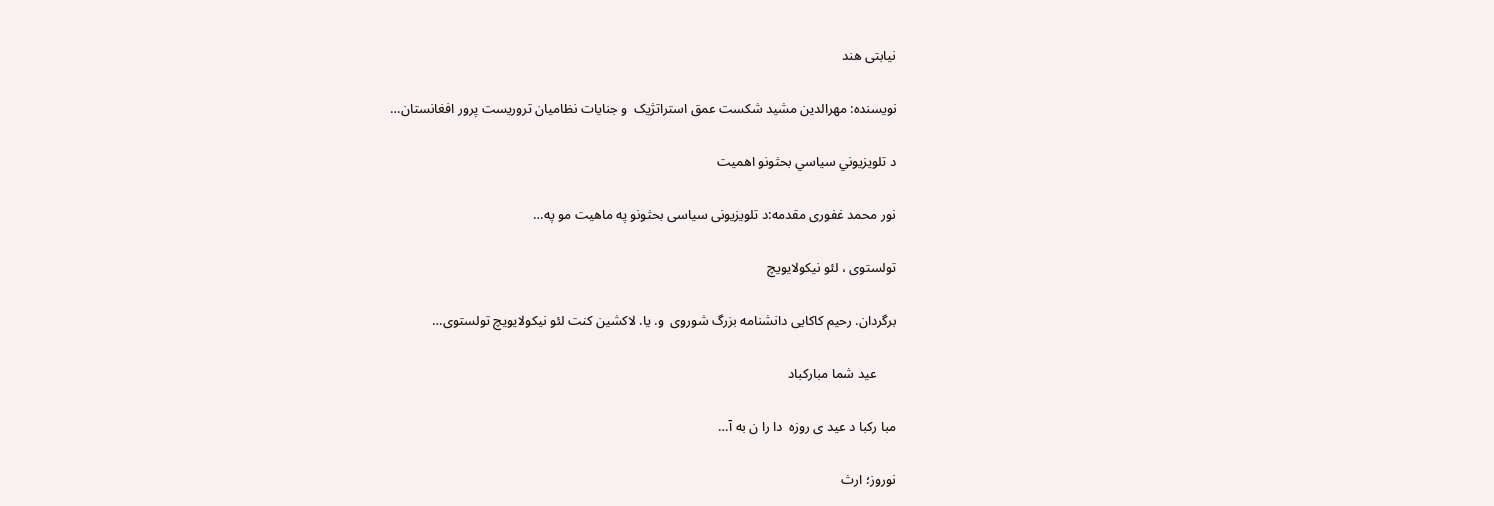نیابتی هند

نویسنده: مهرالدین مشید شکست عمق استراتژیک  و جنایات نظامیان تروریست پرور افغانستان…

د تلویزیوني سیاسي بحثونو اهمیت

نور محمد غفوری مقدمه:د تلویزیونی سیاسی بحثونو په ماهیت مو په…

تولستوی ، لئو نیکولایویچ

برگردان. رحیم کاکایی دانشنامه بزرگ شوروی  و. یا. لاکشین کنت لئو نیکولایویچ تولستوی…

      عید شما مبارکباد

مبا رکبا د عید ی روزه  دا را ن به آ…

نوروز؛ ارث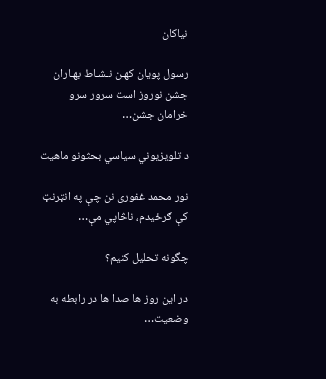نیاکان

رسول پویان کهـن نـشـاط بهـاران جشن نوروز است سرور سرو خرامان جشن…

د تلویزیوني سیاسي بحثونو ماهیت

نور محمد غفوری نن چې په انټرنټ کې ګرځیدم، ناڅاپي مې…

چگونه تحلیل کنیم؟

در این روز ها صدا ها در رابطه به وضعیت…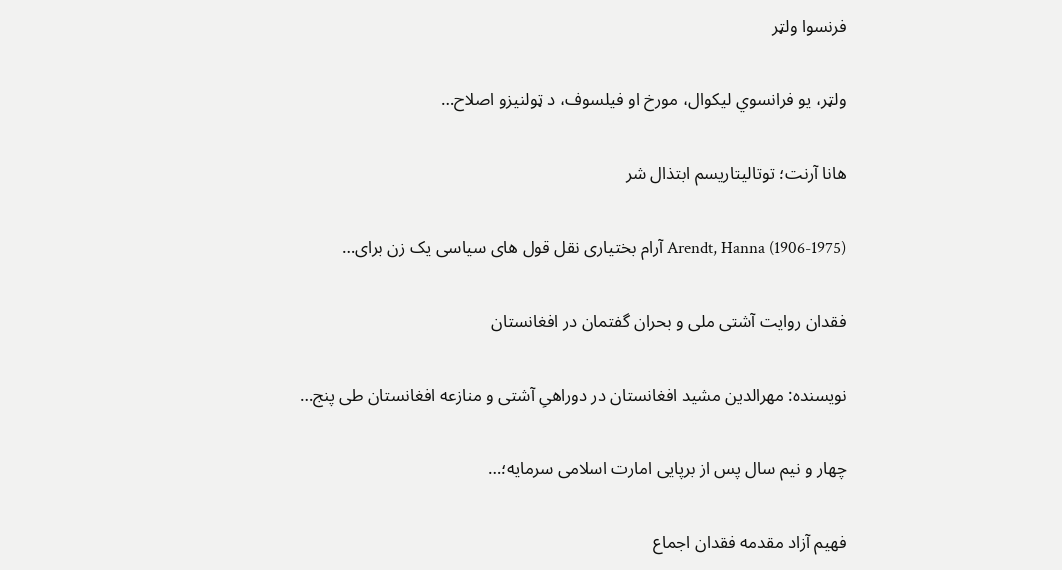فرنسوا ولټر

ولټر، یو فرانسوي لیکوال، مورخ او فیلسوف، د ټولنیزو اصلاح…

هانا آرنت؛ توتالیتاریسم ابتذال شر

Arendt, Hanna (1906-1975) آرام بختیاری نقل قول های سیاسی یک زن برای…

فقدان روایت آشتی ملی و بحران گفتمان در افغانستان

نویسنده: مهرالدین مشید افغانستان در دوراهیِ آشتی و منازعه افغانستان طی پنج…

چهار و نیم سال پس از برپایی امارت اسلامی سرمایه؛…

فهیم آزاد مقدمه فقدان اجماع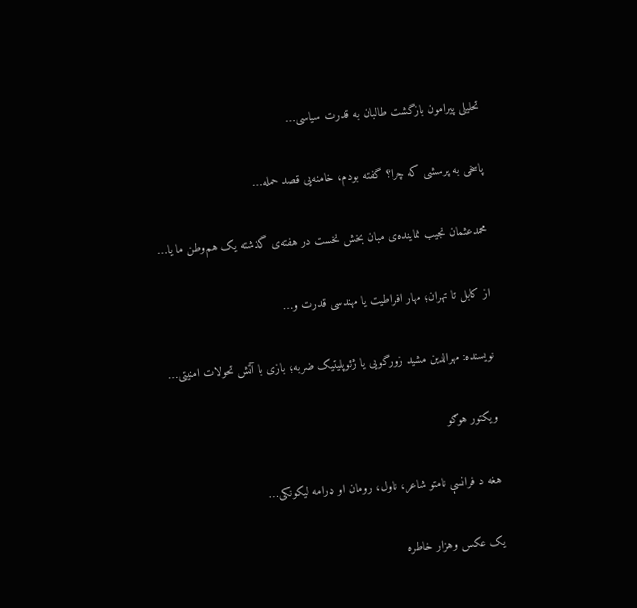تحلیلی پیرامون بازگشت طالبان به قدرت سیاسی…

پاسخی به پرسشی که چرا؟ گفته بودم، خامنه‌یی قصد حمله…

محمدعثمان نجیب نماینده‌ی مبان بخش نخست در هفته‌ی گذشته‌ یک هم‌وطن ما یا…

از کابل تا تهران؛ مهار افراطیت یا مهندسی قدرت و…

نویسنده: مهرالدین مشید زورگویی یا ژئوپلیتیک ضربه؛ بازی با آتش تحولات امنیتی…

ویکتور هوګو

هغه د فرانسې نامتو شاعر، ناول، رومان او ډرامه لیکونکی…

یک عکس وهزار خاطره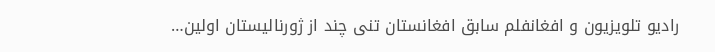راديو تلويزيون و افغانفلم سابق افغانستان تنى چند از ژورناليستان اولين…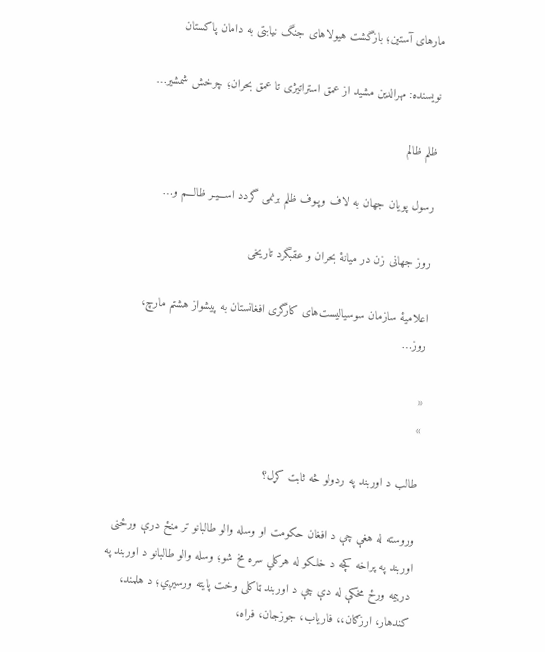مارهای آستین؛ بازگشت هیولاهای جنگ نیابتی به دامان پاکستان

نویسنده: مهرالدین مشید از عمق استراتیژی تا عمق بحران؛ چرخش شمشیر…

ظلم ظالم

رسول پویان جهان به لاف وپـوف ظلم برنمی گردد اســـیـر ظالـــم و…

روز جهانی زن در میانۀ بحران و عقبگرد تاریخی

اعلامیۀ سازمان سوسیالیست‌های کارگری افغانستان به پیشواز هشتم مارچ، روز…

«
»

طالب د اوربند په ردولو څه ثابت کړل؟

وروسته له هغې چې د افغان حکومت او وسله والو طالبانو تر منځ درې ورځنی اوربند په پراخه کچه د خلکو له هرکلي سره مخ شو؛ وسله والو طالبانو د اوربند په درېيمه ورځ مخکې له دې چې د اوربند ټاکلی وخت پايته ورسیږي؛ د هلمند، کندهار، ارزګان،، فاریاب، جوزجان، فراه،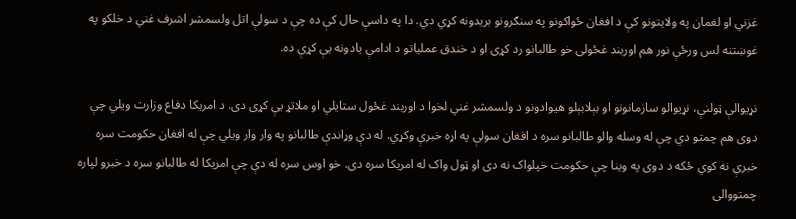غزني او لغمان په ولایتونو کې د افغان ځواکونو په سنګرونو بریدونه کړي دي. دا په داسې حال کې ده چې د سولې اتل ولسمشر اشرف غني د خلکو په غوښتنه لس ورځې نور هم اوربند غځولی خو طالبانو رد کړی او د خندق عملياتو د ادامې يادونه يې کړې ده.

نړيوالې ټولنې، نړيوالو سازمانونو او بېلابېلو هيوادونو د ولسمشر غني لخوا د اوربند غځول ستايلي او ملاتړ يې کړی دی. د امريکا دفاع وزارت ويلي چې دوی هم چمتو دي چې له وسله والو طالبانو سره د افغان سولې په اړه خبرې وکړي. له دې وړاندې طالبانو په وار وار ويلي چې له افغان حکومت سره خبرې نه کوي ځکه د دوی په وينا چې حکومت خپلواک نه دی او ټول واک له امریکا سره دی. خو اوس سره له دې چې امریکا له طالبانو سره د خبرو لپاره چمتووالی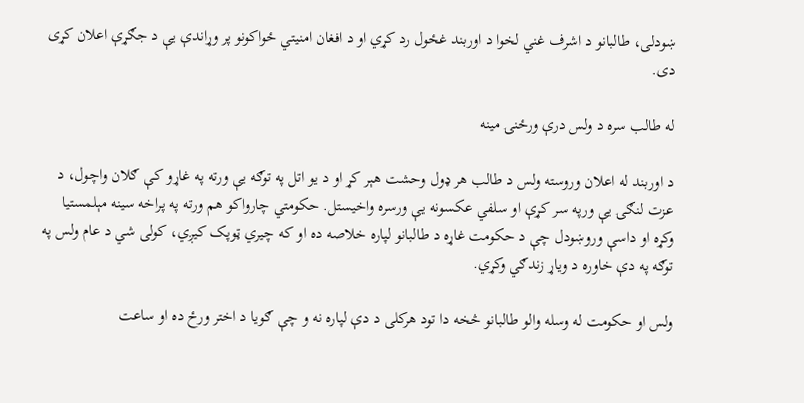ښودلی، طالبانو د اشرف غني لخوا د اوربند غځول رد کړي او د افغان امنيتي ځواکونو پر وړاندې يې د جګړې اعلان کړی دی.

له طالب سره د ولس درې ورځنۍ مينه

د اوربند له اعلان وروسته ولس د طالب هر ډول وحشت هېر کړ او د يو اتل په توګه يې ورته په غاړو کې ګلان واچول، د عزت لنګۍ يې ورپه سر کړې او سلفي عکسونه يې ورسره واخيستل. حکومتي چارواکو هم ورته په پراخه سينه مېلمستيا وکړه او داسې وروښودل چې د حکومت غاړه د طالبانو لپاره خلاصه ده او که چيري ټوپک کيږي، کولی شي د عام ولس په توګه په دې خاوره د وياړ زندګي وکړي.

ولس او حکومت له وسله والو طالبانو څخه دا تود هرکلی د دې لپاره نه و چې ګويا د اختر ورځ ده او ساعت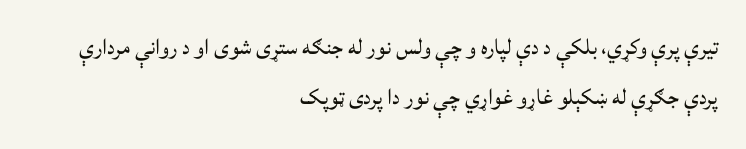تيرې پرې وکړي، بلکې د دې لپاره و چې ولس نور له جنګه ستړی شوی او د روانې مردارې پردې جګړې له ښکېلو غاړو غواړي چې نور دا پردی ټوپک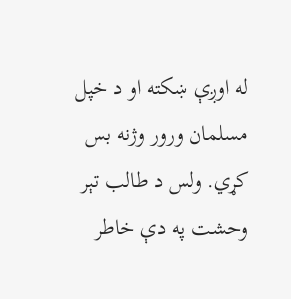له اوږې ښکته او د خپل مسلمان ورور وژنه بس کړي. ولس د طالب تېر وحشت په دې خاطر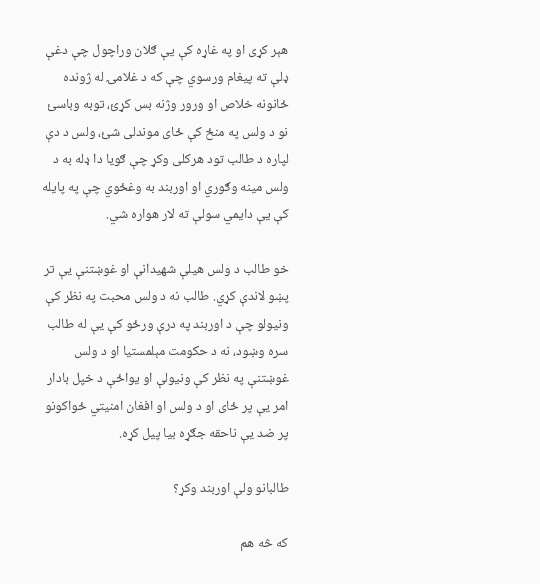هېر کړی او په غاړه کې يې ګلان وراچول چې دغې ډلې ته پيغام ورسوي چې که د غلامۍ له ژونده ځانونه خلاص او ورور وژنه بس کړئ، توبه وباسئ نو د ولس په منځ کې ځای موندلی شئ، ولس د دې لپاره د طالب تود هرکلی وکړ چې ګويا دا ډله به د ولس مينه وګوري او اوربند به وغځوي چې په پايله کې يې دايمي سولې ته لار هواره شي.

خو طالب د ولس هيلې شهيدانې او غوښتنې يې تر پښو لاندې کړي. طالب نه د ولس محبت په نظر کې ونيولو چې د اوربند په درې ورځو کې يې له طالب سره وښود، نه د حکومت مېلمستيا او د ولس غوښتنې په نظر کې ونيولې او يواځې د خپل بادار امر يې پر ځای او د ولس او افغان امنيتي ځواکونو پر ضد يې ناحقه جګړه بيا پيل کړه.

طالبانو ولې اوربند وکړ؟

که څه هم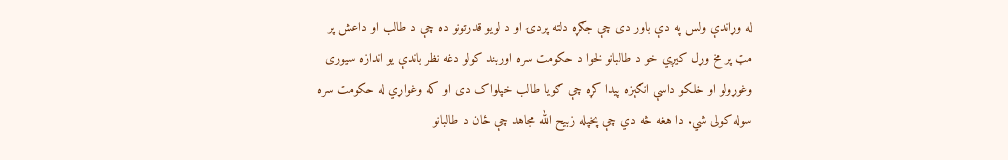له وړاندې ولس په دې باور دی چې جګړه دلته پردۍ او د لويو قدرتونو ده چې د طالب او داعش پر مټ پر مخ وړل کيږي خو د طالبانو لخوا د حکومت سره اوربند کولو دغه نظر باندې يو اندازه سيوری وغوړولو او خلکو داسې انګېزه پيدا کړه چې ګويا طالب خپلواک دی او که وغواړي له حکومت سره سوله کولی شي. دا هغه څه دي چې پخپله زبيح الله مجاهد چې ځان د طالبانو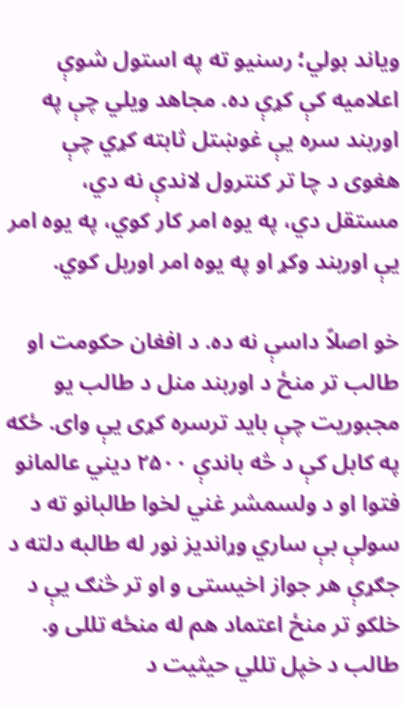وياند بولي؛ رسنيو ته په استول شوې اعلاميه کې کړې ده. مجاهد ويلي چې په اوربند سره یې غوښتل ثابته کړي چې هغوی د چا تر کنترول لاندې نه دي، مستقل دي، په یوه امر کار کوي، په یوه امر یې اوربند وکړ او په یوه امر اوربل کوي.

خو اصلاً داسې نه ده. د افغان حکومت او طالب تر منځ د اوربند منل د طالب يو مجبوريت چې بايد ترسره کړی يې وای. ځکه په کابل کې د څه باندې ۲۵۰۰ ديني عالمانو فتوا او د ولسمشر غني لخوا طالبانو ته د سولې بې ساري وړانديز نور له طالبه دلته د جګړې هر جواز اخيستی و او تر څنګ يې د خلکو تر منځ اعتماد هم له منځه تللی و. طالب د خپل تللي حيثيت د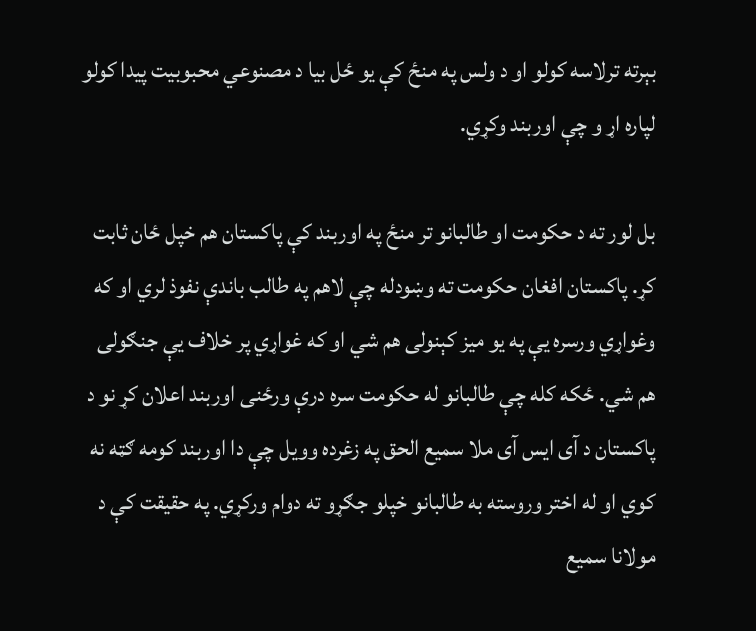بېرته ترلاسه کولو او د ولس په منځ کې يو ځل بيا د مصنوعي محبوبيت پيدا کولو لپاره اړ و چې اوربند وکړي.

بل لور ته د حکومت او طالبانو تر منځ په اوربند کې پاکستان هم خپل ځان ثابت کړ. پاکستان افغان حکومت ته وښودله چې لاهم په طالب باندې نفوذ لري او که وغواړي ورسره يې په يو ميز کېنولی هم شي او که غواړي پر خلاف يې جنګولی هم شي. ځکه کله چې طالبانو له حکومت سره درې ورځنی اوربند اعلان کړ نو د پاکستان د آی ايس آی ملا سميع الحق په زغرده وويل چې دا اوربند کومه ګټه نه کوي او له اختر وروسته به طالبانو خپلو جګړو ته دوام ورکړي. په حقيقت کې د مولانا سميع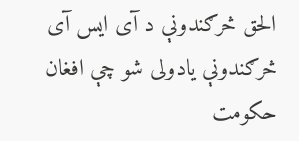الحق څرګندونې د آی ايس آی څرګندونې يادولی شو چې افغان حکومت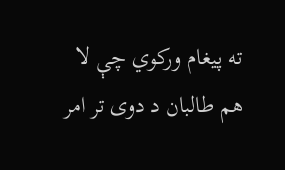ته پيغام ورکوي چې لا هم طالبان د دوی تر امر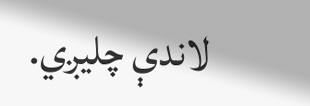لاندې چليږي.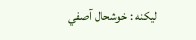لیکنه : خوشحال آصفي